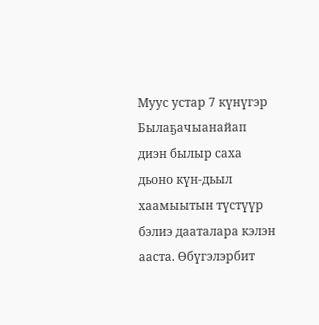Муус устар 7 күнүгэр Былаҕачыанайап диэн былыр саха дьоно күн-дьыл хаамыытын түстүүр бэлиэ дааталара кэлэн ааста. Өбүгэлэрбит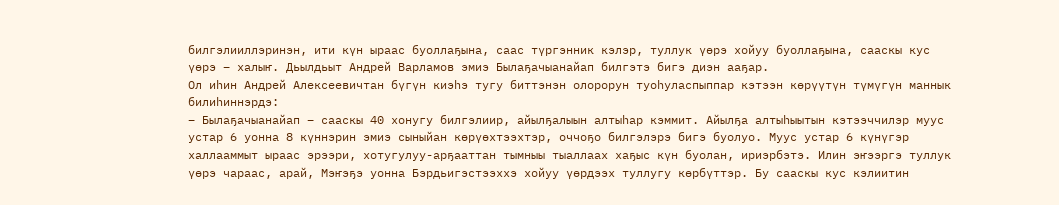билгэлииллэринэн, ити күн ыраас буоллаҕына, саас түргэнник кэлэр, туллук үөрэ хойуу буоллаҕына, сааскы кус үөрэ – халыҥ. Дьылдьыт Андрей Варламов эмиэ Былаҕачыанайап билгэтэ бигэ диэн ааҕар.
Ол иһин Андрей Алексеевичтан бүгүн киэһэ тугу биттэнэн олорорун туоһуласпыппар кэтээн көрүүтүн түмүгүн маннык билиһиннэрдэ:
– Былаҕачыанайап – сааскы 40 хонугу билгэлиир, айылҕалыын алтыһар кэммит. Айылҕа алтыһыытын кэтээччилэр муус устар 6 уонна 8 күннэрин эмиэ сыныйан көрүөхтээхтэр, оччоҕо билгэлэрэ бигэ буолуо. Муус устар 6 күнүгэр халлааммыт ыраас эрээри, хотугулуу-арҕааттан тымныы тыаллаах хаҕыс күн буолан, ириэрбэтэ. Илин эҥээргэ туллук үөрэ чараас, арай, Мэҥэҕэ уонна Бэрдьигэстээххэ хойуу үөрдээх туллугу көрбүттэр. Бу сааскы кус кэлиитин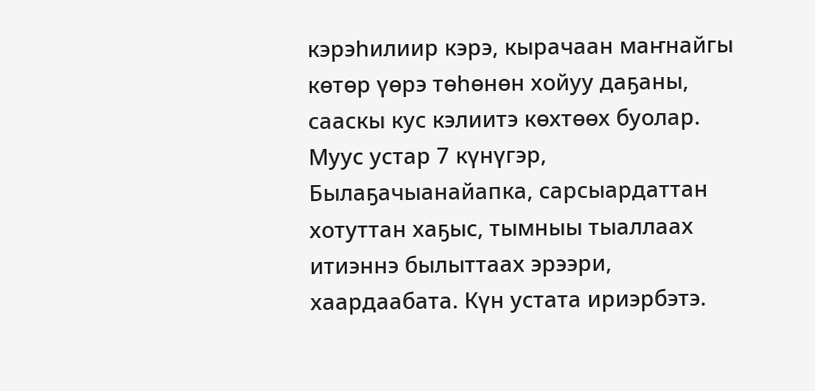кэрэһилиир кэрэ, кырачаан маҥнайгы көтөр үөрэ төһөнөн хойуу даҕаны, сааскы кус кэлиитэ көхтөөх буолар.
Муус устар 7 күнүгэр, Былаҕачыанайапка, сарсыардаттан хотуттан хаҕыс, тымныы тыаллаах итиэннэ былыттаах эрээри, хаардаабата. Күн устата ириэрбэтэ.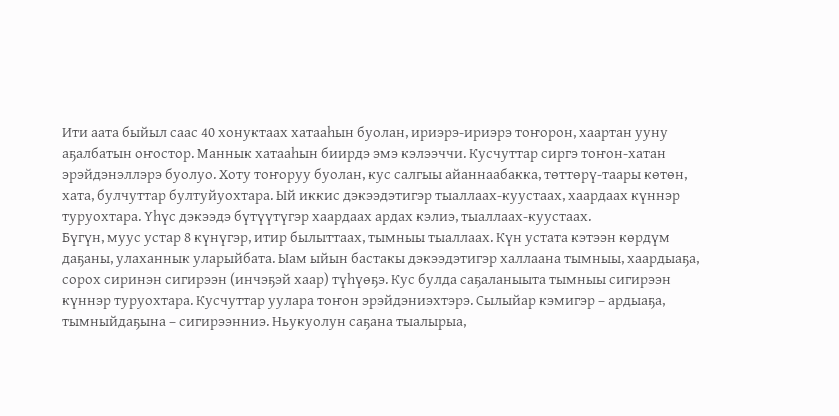Ити аата быйыл саас 40 хонуктаах хатааһын буолан, ириэрэ-ириэрэ тоҥорон, хаартан ууну аҕалбатын оҥостор. Маннык хатааһын биирдэ эмэ кэлээччи. Кусчуттар сиргэ тоҥон-хатан эрэйдэнэллэрэ буолуо. Хоту тоҥоруу буолан, кус салгыы айаннаабакка, төттөрү-таары көтөн, хата, булчуттар бултуйуохтара. Ый иккис дэкээдэтигэр тыаллаах-куустаах, хаардаах күннэр туруохтара. Үһүс дэкээдэ бүтүүтүгэр хаардаах ардах кэлиэ, тыаллаах-куустаах.
Бүгүн, муус устар 8 күнүгэр, итир былыттаах, тымныы тыаллаах. Күн устата кэтээн көрдүм даҕаны, улаханнык уларыйбата. Ыам ыйын бастакы дэкээдэтигэр халлаана тымныы, хаардыаҕа, сорох сиринэн сигирээн (инчэҕэй хаар) түһүөҕэ. Кус булда саҕаланыыта тымныы сигирээн күннэр туруохтара. Кусчуттар уулара тоҥон эрэйдэниэхтэрэ. Сылыйар кэмигэр – ардыаҕа, тымныйдаҕына – сигирээнниэ. Ньукуолун саҕана тыалырыа,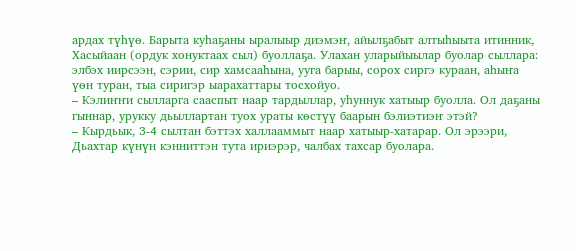ардах түһүө. Барыта куһаҕаны ыралыыр диэмэҥ, айылҕабыт алтыһыыта итинник, Хасыйаан (ордук хонуктаах сыл) буоллаҕа. Улахан уларыйыылар буолар сыллара: элбэх иирсээн, сэрии, сир хамсааһына, ууга барыы, сорох сиргэ кураан, аһыҥа үөн туран, тыа сиригэр ыарахаттары тосхойуо.
– Кэлиҥҥи сылларга сааспыт наар тардыллар, уһуннук хатыыр буолла. Ол даҕаны гыннар, урукку дьыллартан туох ураты көстүү баарын бэлиэтиэҥ этэй?
– Кырдьык, 3-4 сылтан бэттэх халлааммыт наар хатыыр-хатарар. Ол эрээри, Дьахтар күнүн кэнниттэн тута ириэрэр, чалбах тахсар буолара.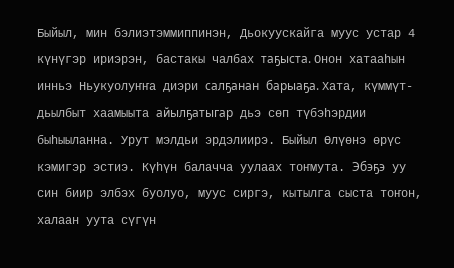Быйыл, мин бэлиэтэммиппинэн, Дьокуускайга муус устар 4 күнүгэр ириэрэн, бастакы чалбах таҕыста. Онон хатааһын инньэ Ньукуолуҥҥа диэри салҕанан барыаҕа. Хата, күммүт-дьылбыт хаамыыта айылҕатыгар дьэ сөп түбэһэрдии быһыыланна. Урут мэлдьи эрдэлиирэ. Быйыл Өлүөнэ өрүс кэмигэр эстиэ. Күһүн балачча уулаах тоҥмута. Эбэҕэ уу син биир элбэх буолуо, муус сиргэ, кытылга сыста тоҥон, халаан уута сүгүн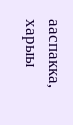ааспакка, харыы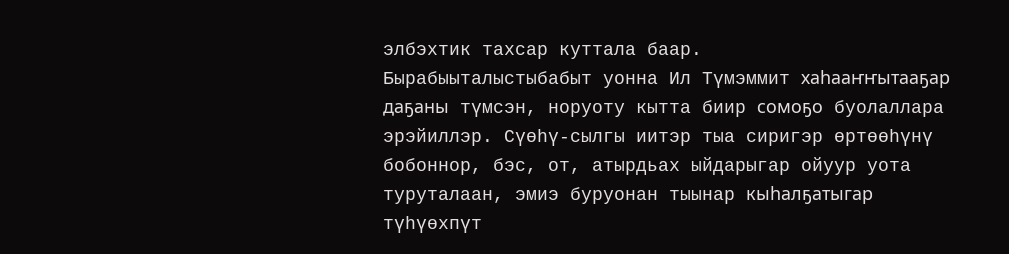элбэхтик тахсар куттала баар.
Бырабыыталыстыбабыт уонна Ил Түмэммит хаһааҥҥытааҕар даҕаны түмсэн, норуоту кытта биир сомоҕо буолаллара эрэйиллэр. Сүөһү-сылгы иитэр тыа сиригэр өртөөһүнү бобоннор, бэс, от, атырдьах ыйдарыгар ойуур уота туруталаан, эмиэ буруонан тыынар кыһалҕатыгар түһүөхпүт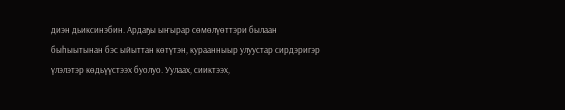диэн дьиксинэбин. Ардаҕы ыҥырар сөмөлүөттэри былаан быһыытынан бэс ыйыттан көтүтэн, кураанныыр улуустар сирдэригэр үлэлэтэр көдьүүстээх буолуо. Уулаах, сииктээх,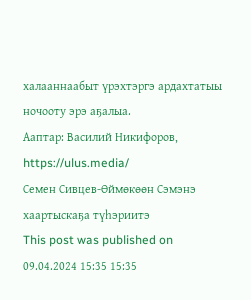халааннаабыт үрэхтэргэ ардахтатыы ночооту эрэ аҕалыа.
Ааптар: Василий Никифоров, https://ulus.media/
Семен Сивцев-Өймөкөөн Сэмэнэ хаартыскаҕа түһэриитэ
This post was published on 09.04.2024 15:35 15:35